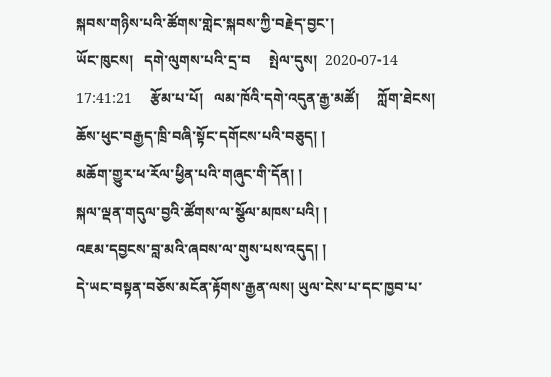སྐབས་གཉིས་པའི་ཚོགས་གླེང་སྐབས་ཀྱི་བརྗེད་བྱང་།
ཡོང་ཁུངས།   དགེ་ལུགས་པའི་དྲ་བ     སྤེལ་དུས།  2020-07-14 17:41:21     རྩོམ་པ་པོ།   ལམ་ཁོའི་དགེ་འདུན་རྒྱ་མཚོ།     ཀློག་ཐེངས།
ཆོས་ཕུང་བརྒྱད་ཁྲི་བཞི་སྟོང་དགོངས་པའི་བཅུད། །
མཆོག་གྱུར་ཕ་རོལ་ཕྱིན་པའི་གཞུང་གི་དོན། །
སྐལ་ལྡན་གདུལ་བྱའི་ཚོགས་ལ་སྩོལ་མཁས་པའི། །
འཇམ་དབྱངས་བླ་མའི་ཞབས་ལ་གུས་པས་འདུད། །
དེ་ཡང་བསྟན་བཅོས་མངོན་རྟོགས་རྒྱན་ལས། ཡུལ་ངེས་པ་དང་ཁྱབ་པ་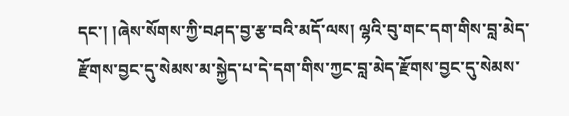དང་། །ཞེས་སོགས་ཀྱི་བཤད་བྱ་རྩ་བའི་མདོ་ལས། ལྷའི་བུ་གང་དག་གིས་བླ་མེད་རྫོགས་བྱང་དུ་སེམས་མ་སྐྱེད་པ་དེ་དག་གིས་ཀྱང་བླ་མེད་རྫོགས་བྱང་དུ་སེམས་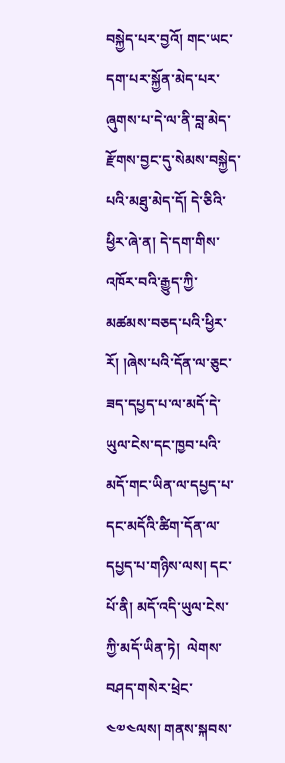བསྐྱེད་པར་བྱའོ། གང་ཡང་དག་པར་སྐྱོན་མེད་པར་ཞུགས་པ་དེ་ལ་ནི་བླ་མེད་རྫོགས་བྱང་དུ་སེམས་བསྐྱེད་པའི་མཐུ་མེད་དོ། དེ་ཅིའི་ཕྱིར་ཞེ་ན། དེ་དག་གིས་འཁོར་བའི་རྒྱུད་ཀྱི་མཚམས་བཅད་པའི་ཕྱིར་རོ། །ཞེས་པའི་དོན་ལ་ཅུང་ཟད་དཔྱད་པ་ལ་མདོ་དེ་ཡུལ་ངེས་དང་ཁྱབ་པའི་མདོ་གང་ཡིན་ལ་དཔྱད་པ་དང་མདོའི་ཚིག་དོན་ལ་དཔྱད་པ་གཉིས་ལས། དང་པོ་ནི། མདོ་འདི་ཡུལ་ངེས་ཀྱི་མདོ་ཡིན་ཏེ།  ལེགས་བཤད་གསེར་ཕྲེང་༤༧༤ལས། གནས་སྐབས་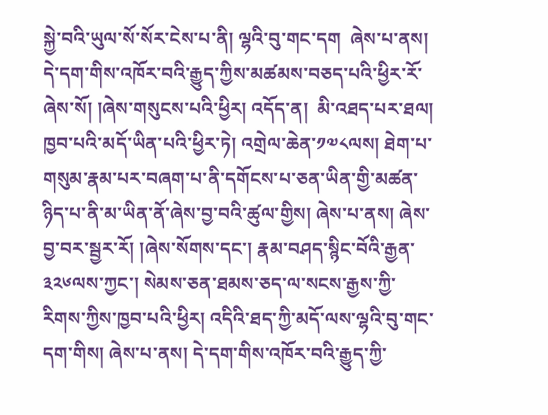སྐྱེ་བའི་ཡུལ་སོ་སོར་ངེས་པ་ནི། ལྷའི་བུ་གང་དག  ཞེས་པ་ནས། དེ་དག་གིས་འཁོར་བའི་རྒྱུད་ཀྱིས་མཚམས་བཅད་པའི་ཕྱིར་རོ་ཞེས་སོ། །ཞེས་གསུངས་པའི་ཕྱིར། འདོད་ན།  མི་འཐད་པར་ཐལ། ཁྱབ་པའི་མདོ་ཡིན་པའི་ཕྱིར་ཏེ། འགྲེལ་ཆེན་༡༧༨ལས། ཐེག་པ་གསུམ་རྣམ་པར་བཞག་པ་ནི་དགོངས་པ་ཅན་ཡིན་གྱི་མཚན་ཉིད་པ་ནི་མ་ཡིན་ནོ་ཞེས་བྱ་བའི་ཚུལ་གྱིས། ཞེས་པ་ནས། ཞེས་བྱ་བར་སྦྱར་རོ། །ཞེས་སོགས་དང་། རྣམ་བཤད་སྙིང་བོའི་རྒྱན་༣༢༦ལས་ཀྱང་། སེམས་ཅན་ཐམས་ཅད་ལ་སངས་རྒྱས་ཀྱི་རིགས་ཀྱིས་ཁྱབ་པའི་ཕྱིར། འདིའི་ཐད་ཀྱི་མདོ་ལས་ལྷའི་བུ་གང་དག་གིས། ཞེས་པ་ནས། དེ་དག་གིས་འཁོར་བའི་རྒྱུད་ཀྱི་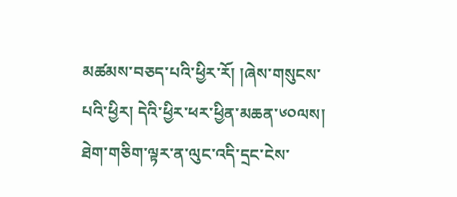མཚམས་བཅད་པའི་ཕྱིར་རོ། །ཞེས་གསུངས་པའི་ཕྱིར། དེའི་ཕྱིར་ཕར་ཕྱིན་མཆན་༦༠ལས། ཐེག་གཅིག་ལྟར་ན་ལུང་འདི་དྲང་ངེས་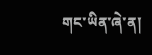གང་ཡིན་ཞེ་ན།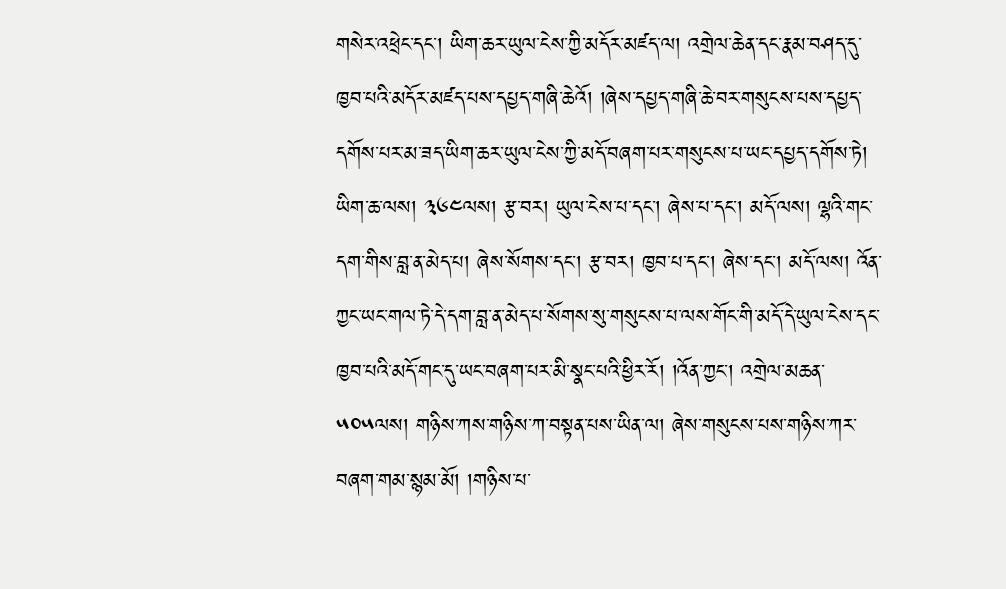གསེར་འཕྲེང་དང་། ཡིག་ཆར་ཡུལ་ངེས་ཀྱི་མདོར་མཛད་ལ། འགྲེལ་ཆེན་དང་རྣམ་བཤད་དུ་ཁྱབ་པའི་མདོར་མཛད་པས་དཔྱད་གཞི་ཆེའོ། །ཞེས་དཔྱད་གཞི་ཆེ་བར་གསུངས་པས་དཔྱད་དགོས་པར་མ་ཟད་ཡིག་ཆར་ཡུལ་ངེས་ཀྱི་མདོ་བཞག་པར་གསུངས་པ་ཡང་དཔྱད་དགོས་ཏེ། ཡིག་ཆ་ལས། ༣༦༤ལས། རྩ་བར། ཡུལ་ངེས་པ་དང་། ཞེས་པ་དང་། མདོ་ལས། ལྷའི་གང་དག་གིས་བླ་ན་མེད་པ། ཞེས་སོགས་དང་། རྩ་བར། ཁྱབ་པ་དང་། ཞེས་དང་། མདོ་ལས། འོན་ཀྱང་ཡང་གལ་ཏེ་དེ་དག་བླ་ན་མེད་པ་སོགས་སུ་གསུངས་པ་ལས་གོང་གི་མདོ་དེ་ཡུལ་ངེས་དང་ཁྱབ་པའི་མདོ་གང་དུ་ཡང་བཞག་པར་མི་སྣང་པའི་ཕྱིར་རོ། །འོན་ཀྱང་། འགྲེལ་མཆན་༥༠༥ལས། གཉིས་ཀས་གཉིས་ཀ་བསྟན་པས་ཡིན་ལ། ཞེས་གསུངས་པས་གཉིས་ཀར་བཞག་གམ་སྙམ་མོ། །གཉིས་པ་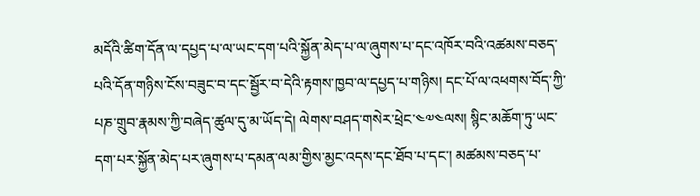མདོའི་ཚིག་དོན་ལ་དཔྱད་པ་ལ་ཡང་དག་པའི་སྐྱོན་མེད་པ་ལ་ཞུགས་པ་དང་འཁོར་བའི་འཚམས་བཅད་པའི་དོན་གཉིས་ངོས་བཟུང་བ་དང་སྦྱོར་བ་དེའི་རྟགས་ཁྱབ་ལ་དཔྱད་པ་གཉིས། དང་པོ་ལ་འཕགས་བོད་ཀྱི་པཎ་གྲུབ་རྣམས་ཀྱི་བཞེད་ཚུལ་དུ་མ་ཡོད་དེ། ལེགས་བཤད་གསེར་ཕྲེང་༤༧༤ལས། སྙིང་མཆོག་ཏུ་ཡང་དག་པར་སྐྱོན་མེད་པར་ཞུགས་པ་དམན་ལམ་གྱིས་མྱང་འདས་དང་ཐོབ་པ་དང་། མཚམས་བཅད་པ་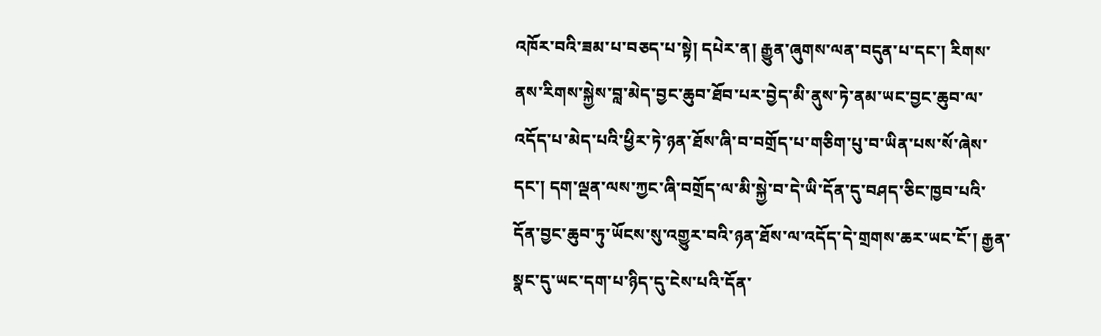འཁོར་བའི་ཟམ་པ་བཅད་པ་སྟེ། དཔེར་ན། རྒྱུན་ཞུགས་ལན་བདུན་པ་དང་། རིགས་ནས་རིགས་སྐྱེས་བླ་མེད་བྱང་ཆུབ་ཐོབ་པར་བྱེད་མི་ནུས་ཏེ་ནམ་ཡང་བྱང་ཆུབ་ལ་འདོད་པ་མེད་པའི་ཕྱིར་ཏེ་ཉན་ཐོས་ཞི་བ་བགྲོད་པ་གཅིག་པུ་བ་ཡིན་པས་སོ་ཞེས་དང་། དག་ལྡན་ལས་ཀྱང་ཞི་བགྲོད་ལ་མི་སྐྱེ་བ་དེ་ཡི་དོན་དུ་བཤད་ཅིང་ཁྱབ་པའི་དོན་བྱང་ཆུབ་ཏུ་ཡོངས་སུ་འགྱུར་བའི་ཉན་ཐོས་ལ་འདོད་དེ་གྲགས་ཆར་ཡང་ངོ་། རྒྱན་སྣང་དུ་ཡང་དག་པ་ཉིད་དུ་ངེས་པའི་དོན་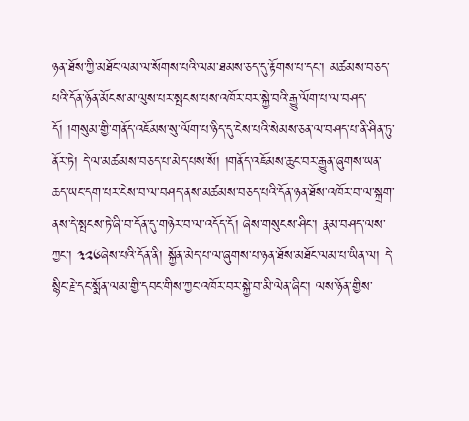ཉན་ཐོས་ཀྱི་མཐོང་ལམ་ལ་སོགས་པའི་ལམ་ཐམས་ཅད་དུ་རྟོགས་པ་དང་། མཚམས་བཅད་པའི་དོན་ཉོན་མོངས་མ་ལུས་པར་སྤངས་པས་འཁོར་བར་སྐྱེ་བའི་རྒྱུ་ལོག་པ་ལ་བཤད་དོ། །གསུམ་གྱི་གནོད་འཇོམས་སུ་ལོག་པ་ཉིད་དུ་ངེས་པའི་སེམས་ཅན་ལ་བཤད་པ་ནི་ཤིན་ཏུ་ནོར་ཏེ། དེ་ལ་མཚམས་བཅད་པ་མེད་པས་སོ། །གནོད་འཇོམས་ཆུང་བར་རྒྱུན་ཞུགས་ཡན་ཆད་ཡང་དག་པར་ངེས་བ་ལ་བཤད་ནས་མཚམས་བཅད་པའི་དོན་ཉན་ཐོས་འཁོར་བ་ལ་སྐྲག་ནས་དེ་སྤངས་ཏེ་ཞི་བ་དོན་དུ་གཉེར་བ་ལ་འདོད་དོ། ཞེས་གསུངས་ཤིང་། རྣམ་བཤད་ལས་ཀྱང་། ༣༢༦ཞེས་པའི་དོན་ནི། སྐྱོན་མེད་པ་ལ་ཞུགས་པ་ཉན་ཐོས་མཐོང་ལམ་པ་ཡིན་ལ། དེ་སྙིང་རྗེ་དང་སྨོན་ལམ་གྱི་དབང་གིས་ཀྱང་འཁོར་བར་སྐྱེ་བ་མི་ལེན་ཞིང་། ལས་ཉོན་གྱིས་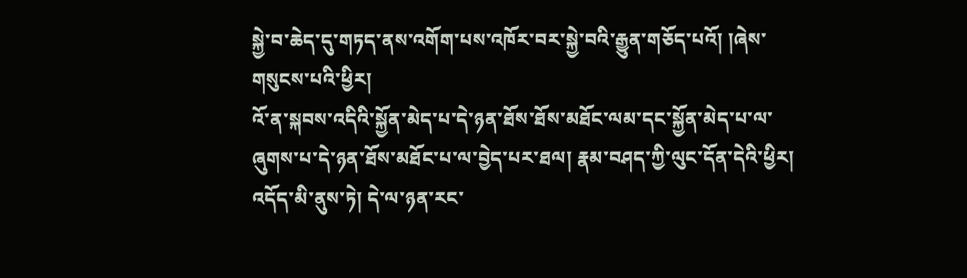སྐྱེ་བ་ཆེད་དུ་གཏད་ནས་འགོག་པས་འཁོར་བར་སྐྱེ་བའི་རྒྱུན་གཅོད་པའོ། །ཞེས་གསུངས་པའི་ཕྱིར།
འོ་ན་སྐབས་འདིའི་སྐྱོན་མེད་པ་དེ་ཉན་ཐོས་ཐོས་མཐོང་ལམ་དང་སྐྱོན་མེད་པ་ལ་ཞུགས་པ་དེ་ཉན་ཐོས་མཐོང་པ་ལ་བྱེད་པར་ཐལ། རྣམ་བཤད་ཀྱི་ལུང་དོན་དེའི་ཕྱིར། འདོད་མི་ནུས་ཏེ། དེ་ལ་ཉན་རང་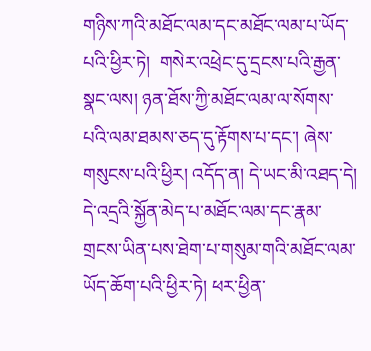གཉིས་ཀའི་མཐོང་ལམ་དང་མཐོང་ལམ་པ་ཡོད་པའི་ཕྱིར་ཏེ།  གསེར་འཕྲེང་དུ་དྲངས་པའི་རྒྱན་སྣང་ལས། ཉན་ཐོས་ཀྱི་མཐོང་ལམ་ལ་སོགས་པའི་ལམ་ཐམས་ཅད་དུ་རྟོགས་པ་དང་། ཞེས་གསུངས་པའི་ཕྱིར། འདོད་ན། དེ་ཡང་མི་འཐད་དེ། དེ་འདྲའི་སྐྱོན་མེད་པ་མཐོང་ལམ་དང་རྣམ་གྲངས་ཡིན་པས་ཐེག་པ་གསུམ་གའི་མཐོང་ལམ་ཡོད་ཆོག་པའི་ཕྱིར་ཏེ། ཕར་ཕྱིན་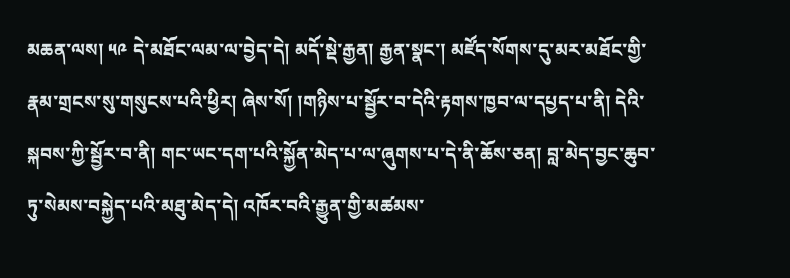མཆན་ལས། ༥༩ དེ་མཐོང་ལམ་ལ་བྱེད་དེ། མདོ་སྡེ་རྒྱན། རྒྱན་སྣང་། མཛོད་སོགས་དུ་མར་མཐོང་གྱི་རྣམ་གྲངས་སུ་གསུངས་པའི་ཕྱིར། ཞེས་སོ། །གཉིས་པ་སྦྱོར་བ་དེའི་རྟགས་ཁྱབ་ལ་དཔྱད་པ་ནི། དེའི་སྐབས་ཀྱི་སྦྱོར་བ་ནི། གང་ཡང་དག་པའི་སྐྱོན་མེད་པ་ལ་ཞུགས་པ་དེ་ནི་ཆོས་ཅན། བླ་མེད་བྱང་ཆུབ་ཏུ་སེམས་བསྐྱེད་པའི་མཐུ་མེད་དེ། འཁོར་བའི་རྒྱུན་གྱི་མཚམས་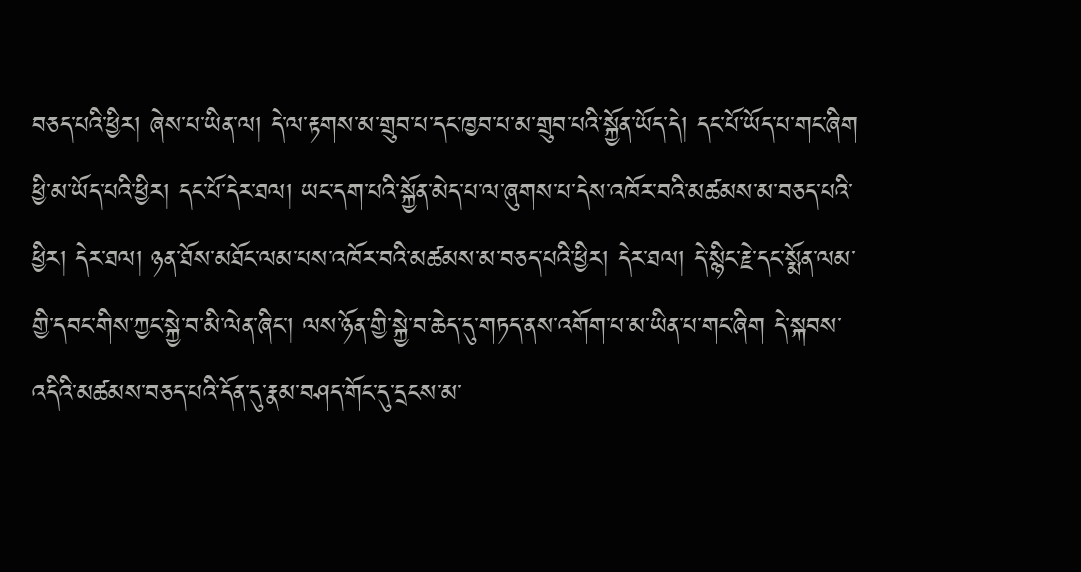བཅད་པའི་ཕྱིར། ཞེས་པ་ཡིན་ལ། དེ་ལ་རྟགས་མ་གྲུབ་པ་དང་ཁྱབ་པ་མ་གྲུབ་པའི་སྐྱོན་ཡོད་དེ། དང་པོ་ཡོད་པ་གང་ཞིག ཕྱི་མ་ཡོད་པའི་ཕྱིར། དང་པོ་དེར་ཐལ། ཡང་དག་པའི་སྐྱོན་མེད་པ་ལ་ཞུགས་པ་དེས་འཁོར་བའི་མཚམས་མ་བཅད་པའི་ཕྱིར། དེར་ཐལ། ཉན་ཐོས་མཐོང་ལམ་པས་འཁོར་བའི་མཚམས་མ་བཅད་པའི་ཕྱིར། དེར་ཐལ། དེ་སྙིང་རྗེ་དང་སྨོན་ལམ་གྱི་དབང་གིས་ཀྱང་སྐྱེ་བ་མི་ལེན་ཞིང་། ལས་ཉོན་གྱི་སྐྱེ་བ་ཆེད་དུ་གཏད་ནས་འགོག་པ་མ་ཡིན་པ་གང་ཞིག དེ་སྐབས་འདིའི་མཚམས་བཅད་པའི་དོན་དུ་རྣམ་བཤད་གོང་དུ་དྲངས་མ་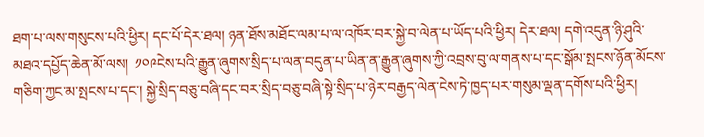ཐག་པ་ལས་གསུངས་པའི་ཕྱིར། དང་པོ་དེར་ཐལ། ཉན་ཐོས་མཐོང་ལམ་པ་ལ་འཁོར་བར་སྐྱེ་བ་ལེན་པ་ཡོད་པའི་ཕྱིར། དེར་ཐལ། དགེ་འདུན་ཉི་ཤུའི་མཐའ་དཔྱོད་ཆེན་མོ་ལས།  ༡༠༩ངེས་པའི་རྒྱུན་ཞུགས་སྲིད་པ་ལན་བདུན་པ་ཡིན་ན་རྒྱུན་ཞུགས་ཀྱི་འབྲས་བུ་ལ་གནས་པ་དང་སྒོམ་སྤངས་ཉོན་མོངས་གཅིག་ཀྱང་མ་སྤངས་པ་དང་། སྐྱེ་སྲིད་བཅུ་བཞི་དང་བར་སྲིད་བཅུ་བཞི་སྟེ་སྲིད་པ་ཉེར་བརྒྱད་ལེན་ངེས་ཏེ་ཁྱད་པར་གསུམ་ལྡན་དགོས་པའི་ཕྱིར།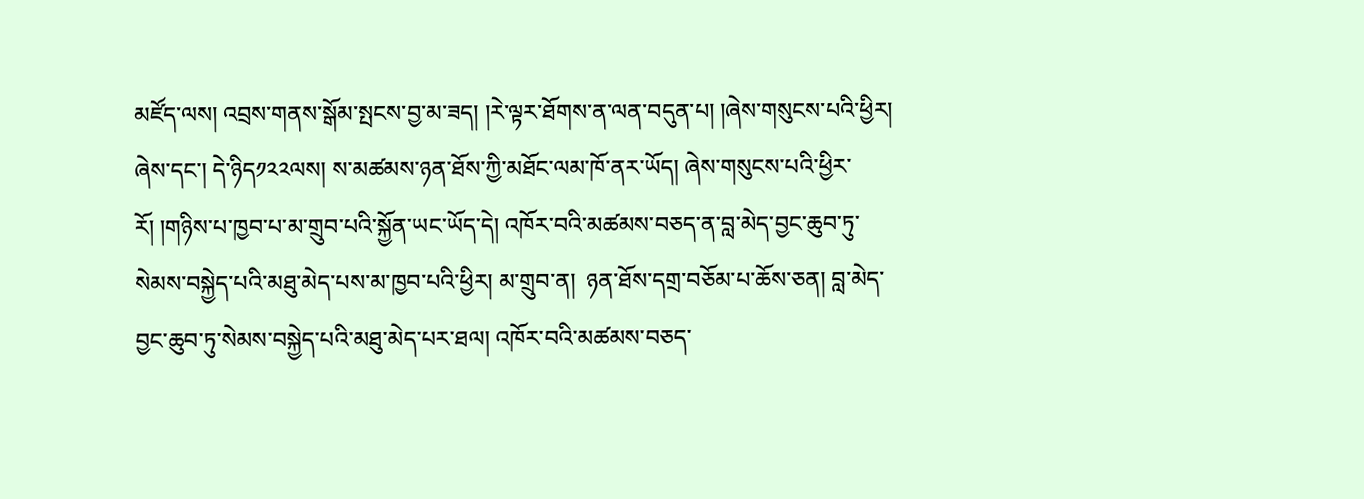མཛོད་ལས། འབྲས་གནས་སྒོམ་སྤངས་བྱ་མ་ཟད། །རེ་ལྟར་ཐོགས་ན་ལན་བདུན་པ། །ཞེས་གསུངས་པའི་ཕྱིར། ཞེས་དང་། དེ་ཉིད༡༢༢ལས། ས་མཚམས་ཉན་ཐོས་ཀྱི་མཐོང་ལམ་ཁོ་ནར་ཡོད། ཞེས་གསུངས་པའི་ཕྱིར་རོ། །གཉིས་པ་ཁྱབ་པ་མ་གྲུབ་པའི་སྐྱོན་ཡང་ཡོད་དེ། འཁོར་བའི་མཚམས་བཅད་ན་བླ་མེད་བྱང་ཆུབ་ཏུ་སེམས་བསྐྱེད་པའི་མཐུ་མེད་པས་མ་ཁྱབ་པའི་ཕྱིར། མ་གྲུབ་ན།  ཉན་ཐོས་དགྲ་བཅོམ་པ་ཆོས་ཅན། བླ་མེད་བྱང་ཆུབ་ཏུ་སེམས་བསྐྱེད་པའི་མཐུ་མེད་པར་ཐལ། འཁོར་བའི་མཚམས་བཅད་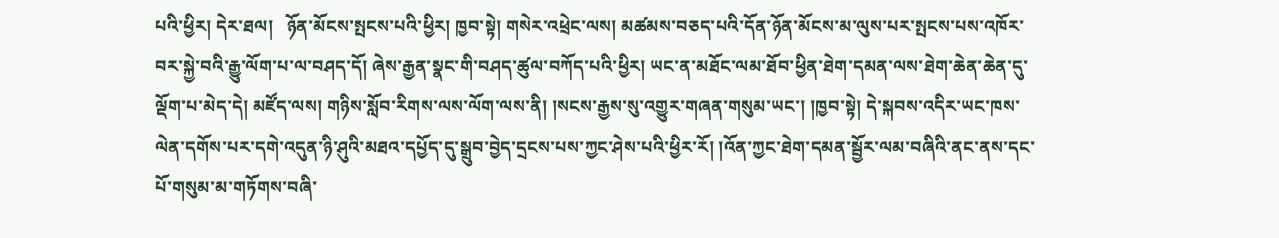པའི་ཕྱིར། དེར་ཐལ།   ཉོན་མོངས་སྤངས་པའི་ཕྱིར། ཁྱབ་སྟེ། གསེར་འཕྲེང་ལས། མཚམས་བཅད་པའི་དོན་ཉོན་མོངས་མ་ལུས་པར་སྤངས་པས་འཁོར་བར་སྐྱེ་བའི་རྒྱུ་ལོག་པ་ལ་བཤད་དོ། ཞེས་རྒྱན་སྣང་གི་བཤད་ཚུལ་བཀོད་པའི་ཕྱིར། ཡང་ན་མཐོང་ལམ་ཐོབ་ཕྱིན་ཐེག་དམན་ལས་ཐེག་ཆེན་ཆེན་དུ་ལྡོག་པ་མེད་དེ། མཛོད་ལས། གཉིས་སློབ་རིགས་ལས་ལོག་ལས་ནི། །སངས་རྒྱས་སུ་འགྱུར་གཞན་གསུམ་ཡང་། །ཁྱབ་སྟེ། དེ་སྐབས་འདིར་ཡང་ཁས་ལེན་དགོས་པར་དགེ་འདུན་ཉི་ཤུའི་མཐའ་དཔྱོད་དུ་སྒྲུབ་བྱེད་དྲངས་པས་ཀྱང་ཤེས་པའི་ཕྱིར་རོ། །འོན་ཀྱང་ཐེག་དམན་སྦྱོར་ལམ་བཞིའི་ནང་ནས་དང་པོ་གསུམ་མ་གཏོགས་བཞི་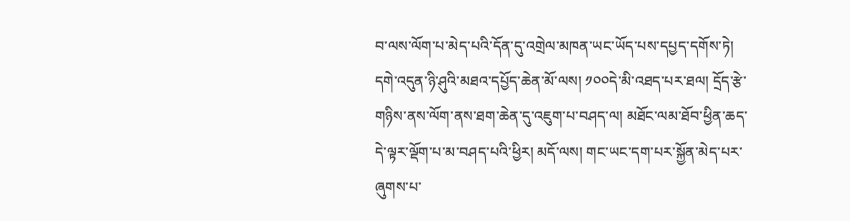བ་ལས་ལོག་པ་མེད་པའི་དོན་དུ་འགྲེལ་མཁན་ཡང་ཡོད་པས་དཔྱད་དགོས་ཏེ། དགེ་འདུན་ཉི་ཤུའི་མཐའ་དཔྱོད་ཆེན་མོ་ལས། ༡༠༠དེ་མི་འཐད་པར་ཐལ། དྲོད་རྩེ་གཉིས་ནས་ལོག་ནས་ཐག་ཆེན་དུ་འཇུག་པ་བཤད་ལ། མཐོང་ལམ་ཐོབ་ཕྱིན་ཆད་དེ་ལྟར་ལྡོག་པ་མ་བཤད་པའི་ཕྱིར། མདོ་ལས། གང་ཡང་དག་པར་སྐྱོན་མེད་པར་ཞུགས་པ་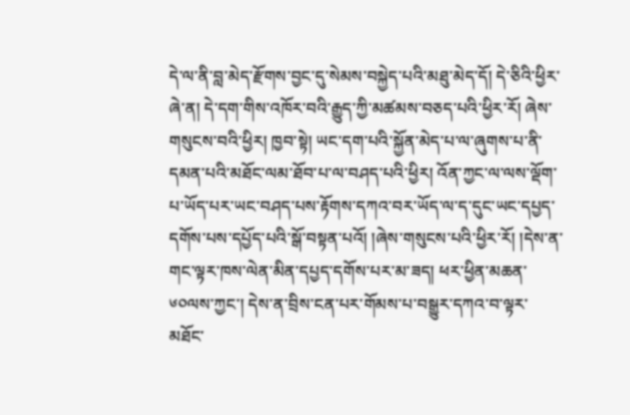དེ་ལ་ནི་བླ་མེད་རྫོགས་བྱང་དུ་སེམས་བསྐྱེད་པའི་མཐུ་མེད་དོ། དེ་ཅིའི་ཕྱིར་ཞེ་ན། དེ་དག་གིས་འཁོར་བའི་རྒྱུད་ཀྱི་མཚམས་བཅད་པའི་ཕྱིར་རོ། ཞེས་གསུངས་བའི་ཕྱིར། ཁྱབ་སྟེ། ཡང་དག་པའི་སྐྱོན་མེད་པ་ལ་ཞུགས་པ་ནི་དམན་པའི་མཐོང་ལམ་ཐོབ་པ་ལ་བཤད་པའི་ཕྱིར། འོན་ཀྱང་ལ་ལས་ལྡོག་པ་ཡོད་པར་ཡང་བཤད་པས་རྟོགས་དཀའ་བར་ཡོད་ལ་ད་དུང་ཡང་དཔྱད་དགོས་པས་དཔྱོད་པའི་སྒོ་བསྟན་པའོ། །ཞེས་གསུངས་པའི་ཕྱིར་རོ། །དེས་ན་གང་ལྟར་ཁས་ལེན་མིན་དཔྱད་དགོས་པར་མ་ཟད། ཕར་ཕྱིན་མཆན་༦༠ལས་ཀྱང་། དེས་ན་བྲིས་ངན་པར་གོམས་པ་བསྒྱུར་དཀའ་བ་ལྟར་མཐོང་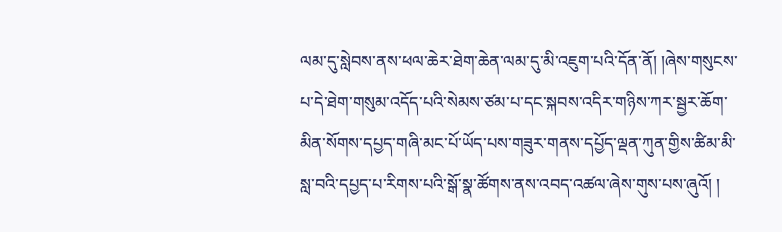ལམ་དུ་སླེབས་ནས་ཕལ་ཆེར་ཐེག་ཆེན་ལམ་དུ་མི་འཇུག་པའི་དོན་ནོ། །ཞེས་གསུངས་པ་དེ་ཐེག་གསུམ་འདོད་པའི་སེམས་ཙམ་པ་དང་སྐབས་འདིར་གཉིས་ཀར་སྦྱར་ཆོག་མིན་སོགས་དཔྱད་གཞི་མང་པོ་ཡོད་པས་གཟུར་གནས་དཔྱོད་ལྡན་ཀུན་གྱིས་ཚིམ་མི་སླ་བའི་དཔྱད་པ་རིགས་པའི་སྒོ་སྣ་ཚོགས་ནས་འབད་འཚལ་ཞེས་གུས་པས་ཞུའོ། །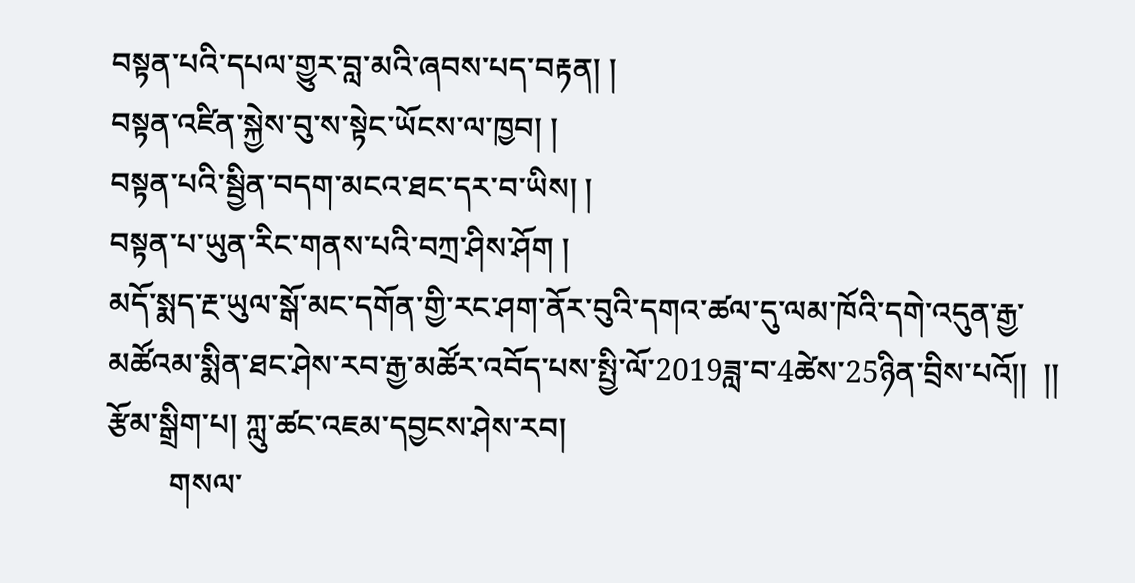བསྟན་པའི་དཔལ་གྱུར་བླ་མའི་ཞབས་པད་བརྟན། །
བསྟན་འཛིན་སྐྱེས་བུ་ས་སྟེང་ཡོངས་ལ་ཁྱབ། །
བསྟན་པའི་སྦྱིན་བདག་མངའ་ཐང་དར་བ་ཡིས། །
བསྟན་པ་ཡུན་རིང་གནས་པའི་བཀྲ་ཤིས་ཤོག །
མདོ་སྨད་རྔ་ཡུལ་སྒོ་མང་དགོན་གྱི་རང་ཤག་ནོར་བུའི་དགའ་ཚལ་དུ་ལམ་ཁོའི་དགེ་འདུན་རྒྱ་མཚོའམ་སྨིན་ཐང་ཤེས་རབ་རྒྱ་མཚོར་འབོད་པས་སྤྱི་ལོ་2019ཟླ་བ་4ཚེས་25ཉིན་བྲིས་པའོ།།  །།
རྩོམ་སྒྲིག་པ། ཀླུ་ཚང་འཇམ་དབྱངས་ཤེས་རབ།
        གསལ་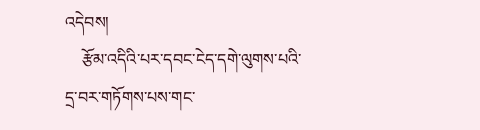འདེབས།
    རྩོམ་འདིའི་པར་དབང་ངེད་དགེ་ལུགས་པའི་དྲ་བར་གཏོགས་པས་གང་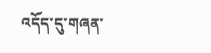འདོད་དུ་གཞན་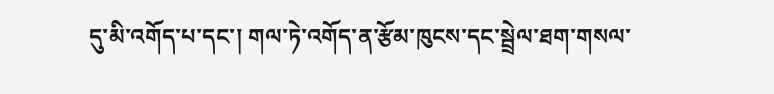དུ་མི་འགོད་པ་དང་། གལ་ཏེ་འགོད་ན་རྩོམ་ཁུངས་དང་སྦྲེལ་ཐག་གསལ་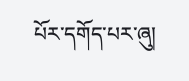པོར་དགོད་པར་ཞུ།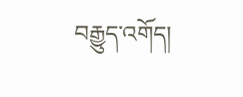བརྒྱུད་འགོད།